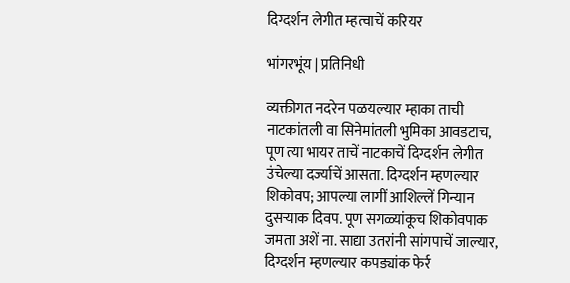दिग्दर्शन लेगीत म्हत्वाचें करियर

भांगरभूंय | प्रतिनिधी

व्यक्तीगत नदरेन पळयल्यार म्हाका ताची नाटकांतली वा सिनेमांतली भुमिका आवडटाच, पूण त्या भायर ताचें नाटकाचें दिग्दर्शन लेगीत उंचेल्या दर्ज्याचें आसता. दिग्दर्शन म्हणल्यार शिकोवप; आपल्या लागीं आशिल्लें गिन्यान दुसऱ्याक दिवप. पूण सगळ्यांकूच शिकोवपाक जमता अशें ना. साद्या उतरांनी सांगपाचें जाल्यार, दिग्दर्शन म्हणल्यार कपड्यांक फेर्र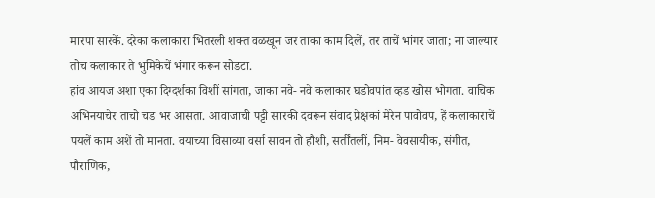मारपा सारकें. दरेका कलाकारा भितरली शक्त वळखून जर ताका काम दिलें, तर ताचें भांगर जाता; ना जाल्यार तोच कलाकार ते भुमिकेचें भंगार करून सोडटा.
हांव आयज अशा एका दिग्दर्शका विशीं सांगता, जाका नवे- नवे कलाकार घडोवपांत व्हड खोस भोगता. वाचिक अभिनयाचेर ताचो चड भर आसता. आवाजाची पट्टी सारकी दवरून संवाद प्रेक्षकां मेरेन पावोवप, हें कलाकाराचें पयलें काम अशें तो मानता. वयाच्या विसाव्या वर्सा सावन तो हौशी, सर्तींतलीं, निम- वेवसायीक, संगीत, पौराणिक,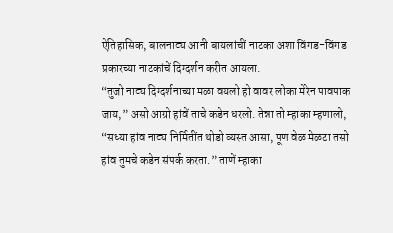ऐतिहासिक, बालनाट्य आनी बायलांचीं नाटका अशा विंगड-विंगड प्रकारच्या नाटकांचें दिग्दर्शन करीत आयला.
“तुजो नाट्य दिग्दर्शनाच्या मळा वयलो हो वावर लोका मेरेन पावपाक जाय,” असो आग्रो हांवें ताचे कडेन धरलो. तेन्ना तो म्हाका म्हणालो, “सध्या हांव नाट्य निर्मितींत थोडो व्यस्त आसा, पूण वेळ मेळटा तसो हांव तुमचे कडेन संपर्क करता.” ताणें म्हाका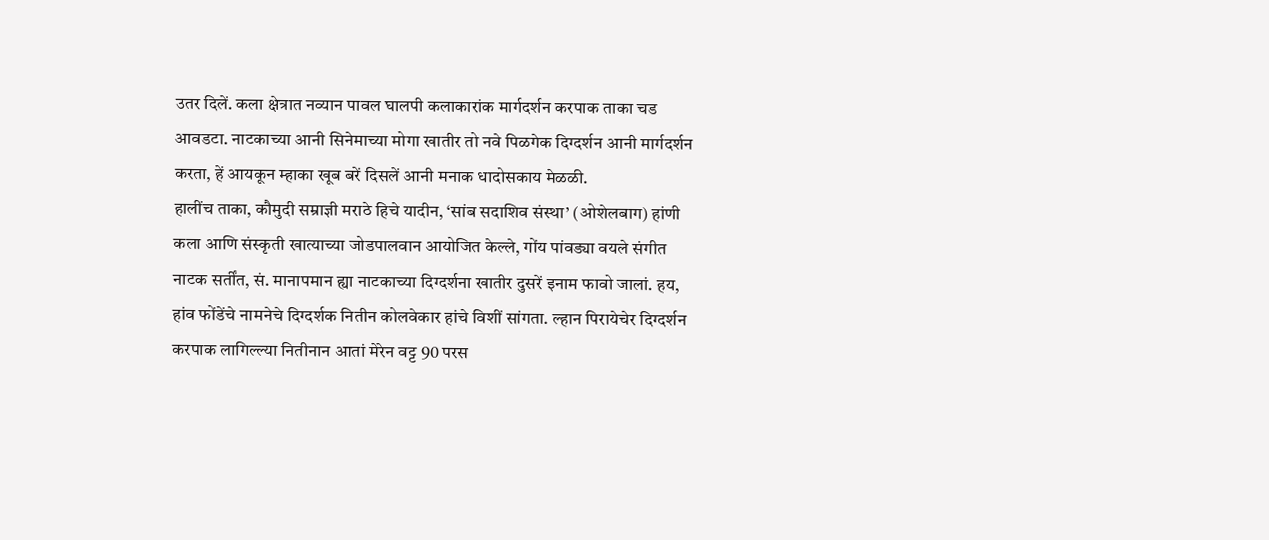उतर दिलें. कला क्षेत्रात नव्यान पावल घालपी कलाकारांक मार्गदर्शन करपाक ताका चड आवडटा. नाटकाच्या आनी सिनेमाच्या मोगा खातीर तो नवे पिळगेक दिग्दर्शन आनी मार्गदर्शन करता, हें आयकून म्हाका खूब बरें दिसलें आनी मनाक धादोसकाय मेळळी.
हालींच ताका, कौमुदी सम्राज्ञी मराठे हिचे यादीन, ‘सांब सदाशिव संस्था’ (ओशेलबाग) हांणी कला आणि संस्कृती खात्याच्या जोडपालवान आयोजित केल्ले, गोंय पांवड्या वयले संगीत नाटक सर्तींत, सं. मानापमान ह्या नाटकाच्या दिग्दर्शना खातीर दुसरें इनाम फावो जालां. हय, हांव फोंडेंचे नामनेचे दिग्दर्शक नितीन कोलवेकार हांचे विशीं सांगता. ल्हान पिरायेचेर दिग्दर्शन करपाक लागिल्ल्या नितीनान आतां मेरेन वट्ट 90 परस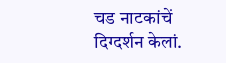चड नाटकांचें दिग्दर्शन केलां.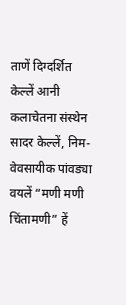ताणें दिग्दर्शित केल्लें आनी कलाचेतना संस्थेन सादर केल्लें, निम-वेवसायीक पांवड्या वयलें “मणी मणी चिंतामणी” हें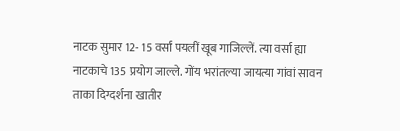नाटक सुमार 12- 15 वर्सां पयलीं खूब गाजिल्लें. त्या वर्सा ह्या नाटकाचे 135 प्रयोग जाल्ले. गोंय भरांतल्या जायत्या गांवां सावन ताका दिग्दर्शना खातीर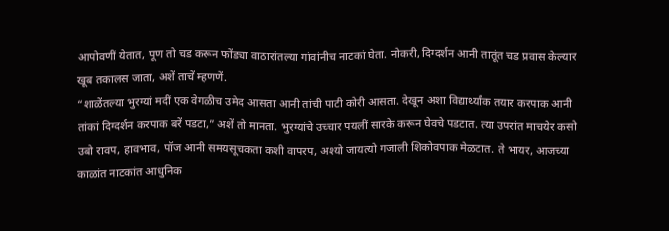आपोवणीं येतात, पूण तो चड करून फोंड्या वाठारांतल्या गांवांनीच नाटकां घेता. नोकरी, दिग्दर्शन आनी तातूंत चड प्रवास केल्यार खूब तकालस जाता, अशें ताचें म्हणणें.
“शाळेंतल्या भुरग्यां मदीं एक वेगळीच उमेद आसता आनी तांची पाटी कोरी आसता. देखून अशा विद्यार्थ्यांक तयार करपाक आनी तांकां दिग्दर्शन करपाक बरें पडटा,” अशें तो मानता. भुरग्यांचे उच्चार पयलीं सारके करून घेवचे पडटात. त्या उपरांत माचयेर कसो उबो रावप, हावभाव, पॉज आनी समयसूचकता कशी वापरप, अश्यो जायत्यो गजाली शिकोवपाक मेळटात. ते भायर, आजच्या काळांत नाटकांत आधुनिक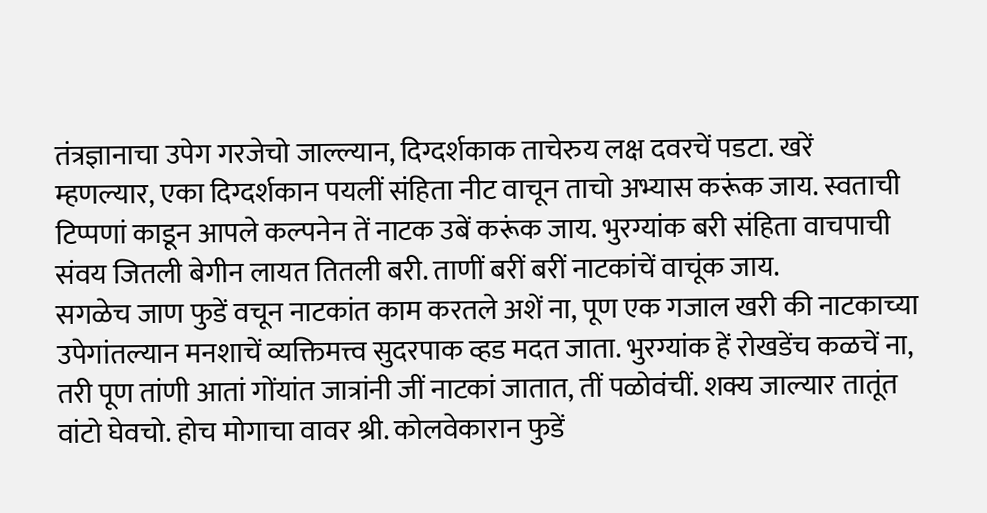तंत्रज्ञानाचा उपेग गरजेचो जाल्ल्यान, दिग्दर्शकाक ताचेरुय लक्ष दवरचें पडटा. खरें म्हणल्यार, एका दिग्दर्शकान पयलीं संहिता नीट वाचून ताचो अभ्यास करूंक जाय. स्वताची टिप्पणां काडून आपले कल्पनेन तें नाटक उबें करूंक जाय. भुरग्यांक बरी संहिता वाचपाची संवय जितली बेगीन लायत तितली बरी. ताणीं बरीं बरीं नाटकांचें वाचूंक जाय.
सगळेच जाण फुडें वचून नाटकांत काम करतले अशें ना, पूण एक गजाल खरी की नाटकाच्या उपेगांतल्यान मनशाचें व्यक्तिमत्त्व सुदरपाक व्हड मदत जाता. भुरग्यांक हें रोखडेंच कळचें ना, तरी पूण तांणी आतां गोंयांत जात्रांनी जीं नाटकां जातात, तीं पळोवंचीं. शक्य जाल्यार तातूंत वांटो घेवचो. होच मोगाचा वावर श्री. कोलवेकारान फुडें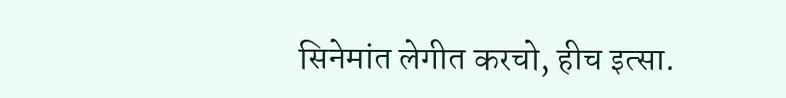सिनेमांत लेगीत करचो, हीच इत्सा.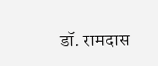डॉ. रामदास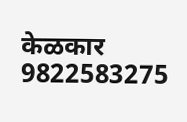केळकार
9822583275